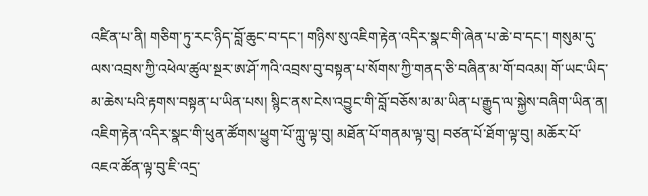འཛིན་པ་ནི། གཅིག་ཏུ་རང་ཉིད་བློ་ཆུང་བ་དང་། གཉིས་སུ་འཇིག་རྟེན་འདིར་སྣང་གི་ཞེན་པ་ཆེ་བ་དང་། གསུམ་དུ་ལས་འབྲས་ཀྱི་འཕེལ་ཚུལ་སྔར་ཨ་ཤོ་ཀའི་འབྲས་བུ་བསྟན་པ་སོགས་ཀྱི་གནད་ཅི་བཞིན་མ་གོ་བའམ། གོ་ཡང་ཡིད་མ་ཆེས་པའི་རྟགས་བསྟན་པ་ཡིན་པས། སྙིང་ནས་ངེས་འབྱུང་གི་བློ་བཅོས་མ་མ་ཡིན་པ་རྒྱུད་ལ་སྐྱེས་བཞིག་ཡིན་ན། འཇིག་རྟེན་འདིར་སྣང་གི་ཕུན་ཚོགས་ཕྱུག་པོ་ཀླུ་ལྟ་བུ། མཐོན་པོ་གནམ་ལྟ་བུ། བཙན་པོ་ཐོག་ལྟ་བུ། མཆོར་པོ་འཇའ་ཚོན་ལྟ་བུ་ཇི་འདྲ་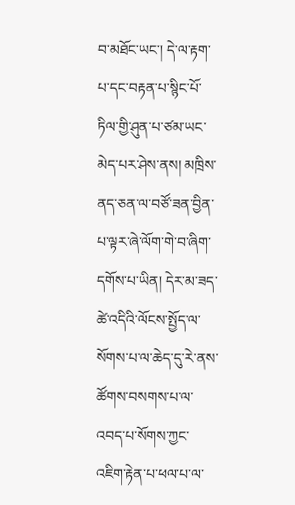བ་མཐོང་ཡང་། དེ་ལ་རྟག་པ་དང་བརྟན་པ་སྙིང་པོ་ཏིལ་གྱི་ཤུན་པ་ཙམ་ཡང་མེད་པར་ཤེས་ནས། མཁྲིས་ནད་ཅན་ལ་བཙོ་ཟན་བྱིན་པ་ལྟར་ཞེ་ལོག་གེ་བ་ཞིག་དགོས་པ་ཡིན། དེར་མ་ཟད་ཚེ་འདིའི་ལོངས་སྤྱོད་ལ་སོགས་པ་ལ་ཆེད་དུ་རེ་ནས་ཚོགས་བསགས་པ་ལ་འབད་པ་སོགས་ཀྱང་འཇིག་རྟེན་པ་ཕལ་པ་ལ་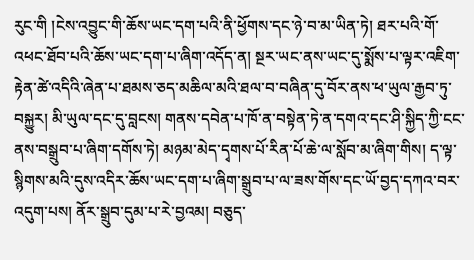རུང་གི །ངེས་འབྱུང་གི་ཆོས་ཡང་དག་པའི་ནི་ཕྱོགས་དང་ཉེ་བ་མ་ཡིན་ཏེ། ཐར་པའི་གོ་འཕང་ཐོབ་པའི་ཆོས་ཡང་དག་པ་ཞིག་འདོད་ན། སྔར་ཡང་ནས་ཡང་དུ་སྨོས་པ་ལྟར་འཇིག་རྟེན་ཚེ་འདིའི་ཞེན་པ་ཐམས་ཅད་མཆིལ་མའི་ཐལ་བ་བཞིན་དུ་བོར་ནས་ཕ་ཡུལ་རྒྱབ་ཏུ་བསྐྱུར། མི་ཡུལ་དང་དུ་བླངས། གནས་དབེན་པ་ཁོ་ན་བསྟེན་ཏེ་ན་དགའ་དང་ཤི་སྐྱིད་ཀྱི་ངང་ནས་བསྒྲུབ་པ་ཞིག་དགོས་ཏེ། མཉམ་མེད་དྭགས་པོ་རིན་པོ་ཆེ་ལ་སློབ་མ་ཞིག་གིས། ད་ལྟ་སྙིགས་མའི་དུས་འདིར་ཆོས་ཡང་དག་པ་ཞིག་སྒྲུབ་པ་ལ་ཟས་གོས་དང་ཡོ་བྱད་དཀའ་བར་འདུག་པས། ནོར་སྒྲུབ་དུམ་པ་རེ་བྱའམ། བཅུད་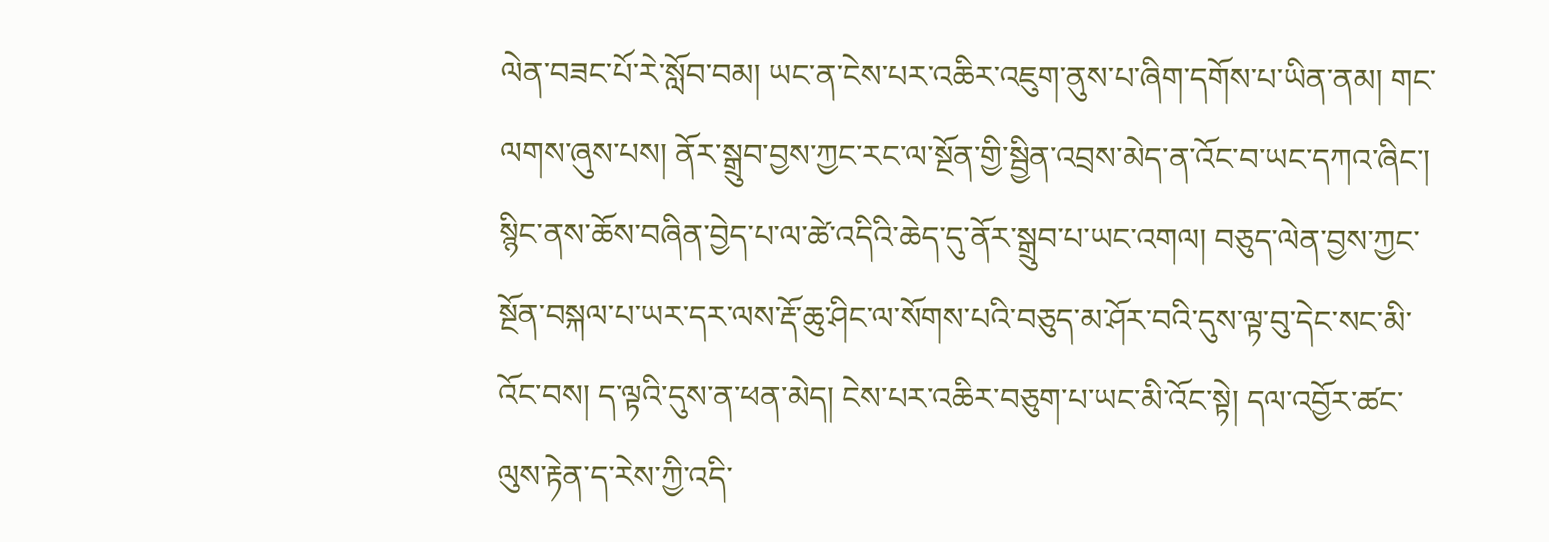ལེན་བཟང་པོ་རེ་སློབ་བམ། ཡང་ན་ངེས་པར་འཆིར་འཇུག་ནུས་པ་ཞིག་དགོས་པ་ཡིན་ནམ། གང་ལགས་ཞུས་པས། ནོར་སྒྲུབ་བྱས་ཀྱང་རང་ལ་སྔོན་གྱི་སྦྱིན་འབྲས་མེད་ན་འོང་བ་ཡང་དཀའ་ཞིང་། སྙིང་ནས་ཆོས་བཞིན་བྱེད་པ་ལ་ཚེ་འདིའི་ཆེད་དུ་ནོར་སྒྲུབ་པ་ཡང་འགལ། བཅུད་ལེན་བྱས་ཀྱང་སྔོན་བསྐལ་པ་ཡར་དར་ལས་རྡོ་ཆུ་ཤིང་ལ་སོགས་པའི་བཅུད་མ་ཤོར་བའི་དུས་ལྟ་བུ་དེང་སང་མི་འོང་བས། ད་ལྟའི་དུས་ན་ཕན་མེད། ངེས་པར་འཆིར་བཅུག་པ་ཡང་མི་འོང་སྟེ། དལ་འབྱོར་ཚང་ལུས་རྟེན་ད་རེས་ཀྱི་འདི་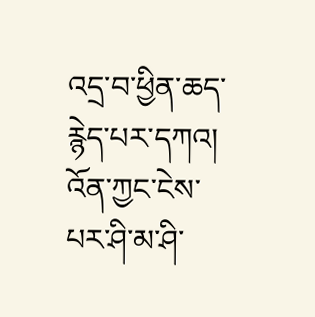འདྲ་བ་ཕྱིན་ཆད་རྙེད་པར་དཀའ། འོན་ཀྱང་ངེས་པར་ཤི་མ་ཤི་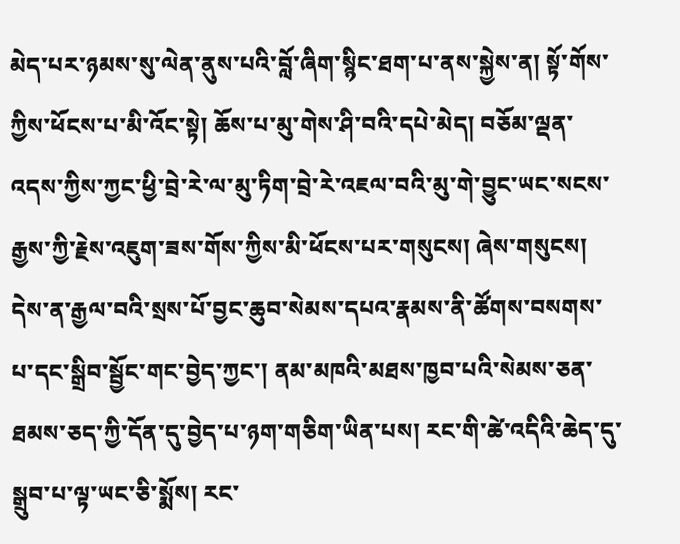མེད་པར་ཉམས་སུ་ལེན་ནུས་པའི་བློ་ཞིག་སྙིང་ཐག་པ་ནས་སྐྱེས་ན། སྟོ་གོས་ཀྱིས་ཕོངས་པ་མི་འོང་སྟེ། ཆོས་པ་མུ་གེས་ཤི་བའི་དཔེ་མེད། བཅོམ་ལྡན་འདས་ཀྱིས་ཀྱང་ཕྱི་བྲེ་རེ་ལ་མུ་ཏིག་བྲེ་རེ་འཇལ་བའི་མུ་གེ་བྱུང་ཡང་སངས་རྒྱས་ཀྱི་རྗེས་འཇུག་ཟས་གོས་ཀྱིས་མི་ཕོངས་པར་གསུངས། ཞེས་གསུངས། དེས་ན་རྒྱལ་བའི་སྲས་པོ་བྱང་ཆུབ་སེམས་དཔའ་རྣམས་ནི་ཚོགས་བསགས་པ་དང་སྒྲིབ་སྦྱོང་གང་བྱེད་ཀྱང་། ནམ་མཁའི་མཐས་ཁྱབ་པའི་སེམས་ཅན་ཐམས་ཅད་ཀྱི་དོན་དུ་བྱེད་པ་ཉག་གཅིག་ཡིན་པས། རང་གི་ཚེ་འདིའི་ཆེད་དུ་སྒྲུབ་པ་ལྟ་ཡང་ཅི་སྨོས། རང་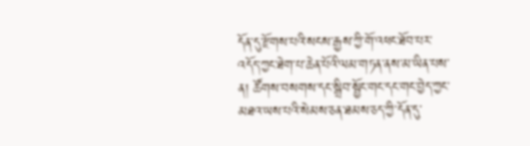དོན་དུ་རྫོགས་པའི་སངས་རྒྱས་ཀྱི་གོ་འཕང་ཐོབ་པར་འདོད་ཀྱང་ཐེག་པ་ཆེན་པོའི་ལམ་གཏན་ནས་མ་ཡིན་པས་ན། ཚོགས་བསགས་དང་སྒྲིབ་སྦྱོང་གང་དང་གང་བྱེད་ཀྱང་མཐའ་ཡས་པའི་སེམས་ཅན་ཐམས་ཅད་ཀྱི་དོན་དུ་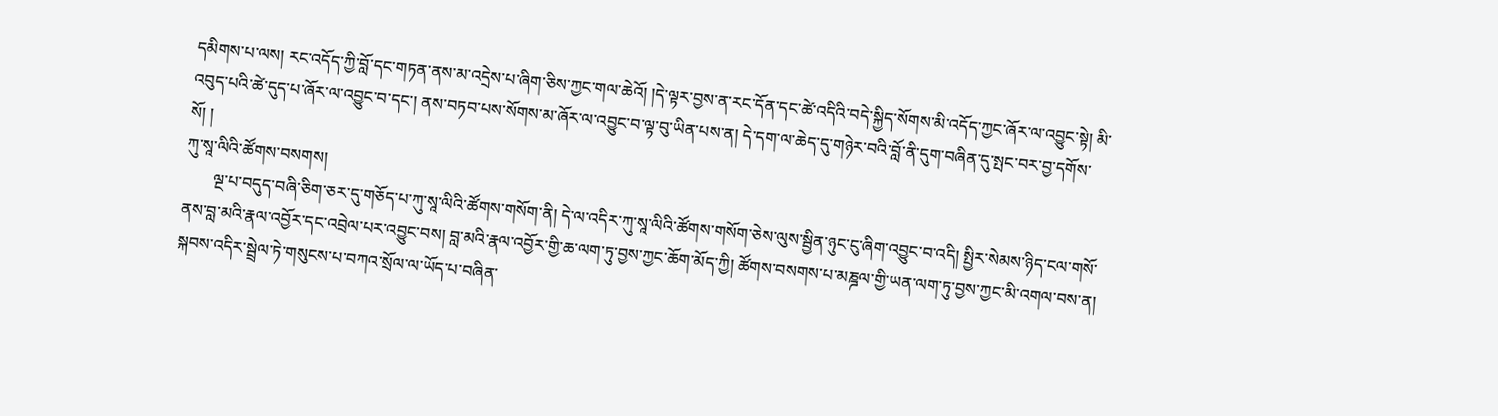དམིགས་པ་ལས། རང་འདོད་ཀྱི་བློ་དང་གཏན་ནས་མ་འདྲེས་པ་ཞིག་ཅིས་ཀྱང་གལ་ཆེའོ། །དེ་ལྟར་བྱས་ན་རང་དོན་དང་ཚེ་འདིའི་བདེ་སྐྱིད་སོགས་མི་འདོད་ཀྱང་ཞོར་ལ་འབྱུང་སྟེ། མི་འབུད་པའི་ཚེ་དུད་པ་ཞོར་ལ་འབྱུང་བ་དང་། ནས་བཏབ་པས་སོགས་མ་ཞོར་ལ་འབྱུང་བ་ལྟ་བུ་ཡིན་པས་ན། དེ་དག་ལ་ཆེད་དུ་གཉེར་བའི་བློ་ནི་དུག་བཞིན་དུ་སྤང་བར་བྱ་དགོས་སོ། །
ཀུ་སཱ་ལིའི་ཚོགས་བསགས།
       ལྔ་པ་བདུད་བཞི་ཅིག་ཅར་དུ་གཅོད་པ་ཀུ་སཱ་ལིའི་ཚོགས་གསོག་ནི། དེ་ལ་འདིར་ཀུ་སཱ་ལིའི་ཚོགས་གསོག་ཅེས་ལུས་སྦྱིན་ཉུང་ངུ་ཞིག་འབྱུང་བ་འདི། སྤྱིར་སེམས་ཉིད་ངལ་གསོ་ནས་བླ་མའི་རྣལ་འབྱོར་དང་འབྲེལ་པར་འབྱུང་བས། བླ་མའི་རྣལ་འབྱོར་གྱི་ཆ་ལག་ཏུ་བྱས་ཀྱང་ཆོག་མོད་ཀྱི། ཚོགས་བསགས་པ་མཎྜལ་གྱི་ཡན་ལག་ཏུ་བྱས་ཀྱང་མི་འགལ་བས་ན། སྐབས་འདིར་སྦྲེལ་ཏེ་གསུངས་པ་བཀའ་སྲོལ་ལ་ཡོད་པ་བཞིན་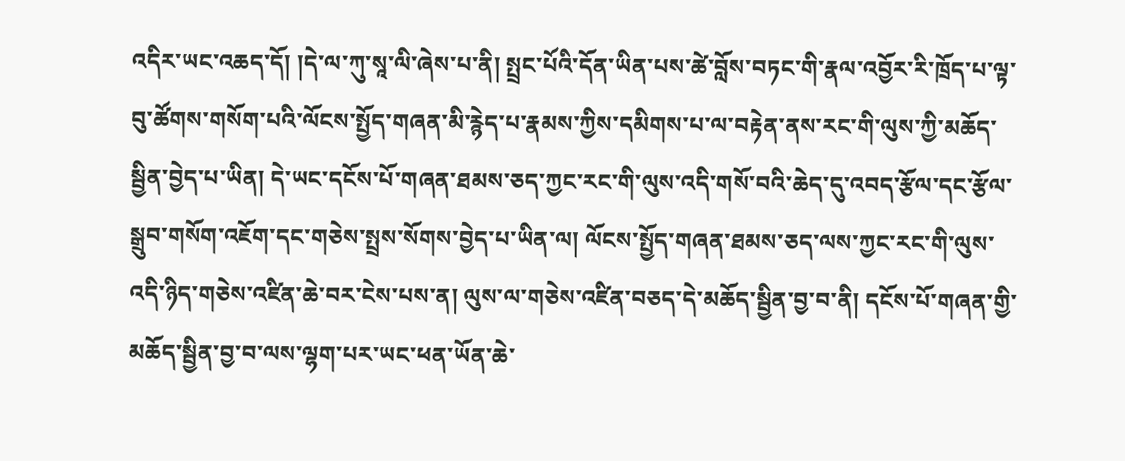འདིར་ཡང་འཆད་དོ། །དེ་ལ་ཀུ་སཱ་ལི་ཞེས་པ་ནི། སྤྲང་པོའི་དོན་ཡིན་པས་ཚེ་བློས་བཏང་གི་རྣལ་འབྱོར་རི་ཁྲོད་པ་ལྟ་བུ་ཚོགས་གསོག་པའི་ལོངས་སྤྱོད་གཞན་མི་རྙེད་པ་རྣམས་ཀྱིས་དམིགས་པ་ལ་བརྟེན་ནས་རང་གི་ལུས་ཀྱི་མཆོད་སྦྱིན་བྱེད་པ་ཡིན། དེ་ཡང་དངོས་པོ་གཞན་ཐམས་ཅད་ཀྱང་རང་གི་ལུས་འདི་གསོ་བའི་ཆེད་དུ་འབད་རྩོལ་དང་རྩོལ་སྒྲུབ་གསོག་འཇོག་དང་གཅེས་སྤྲས་སོགས་བྱེད་པ་ཡིན་ལ། ལོངས་སྤྱོད་གཞན་ཐམས་ཅད་ལས་ཀྱང་རང་གི་ལུས་འདི་ཉིད་གཅེས་འཛིན་ཆེ་བར་ངེས་པས་ན། ལུས་ལ་གཅེས་འཛིན་བཅད་དེ་མཆོད་སྦྱིན་བྱ་བ་ནི། དངོས་པོ་གཞན་གྱི་མཆོད་སྦྱིན་བྱ་བ་ལས་ལྷག་པར་ཡང་ཕན་ཡོན་ཆེ་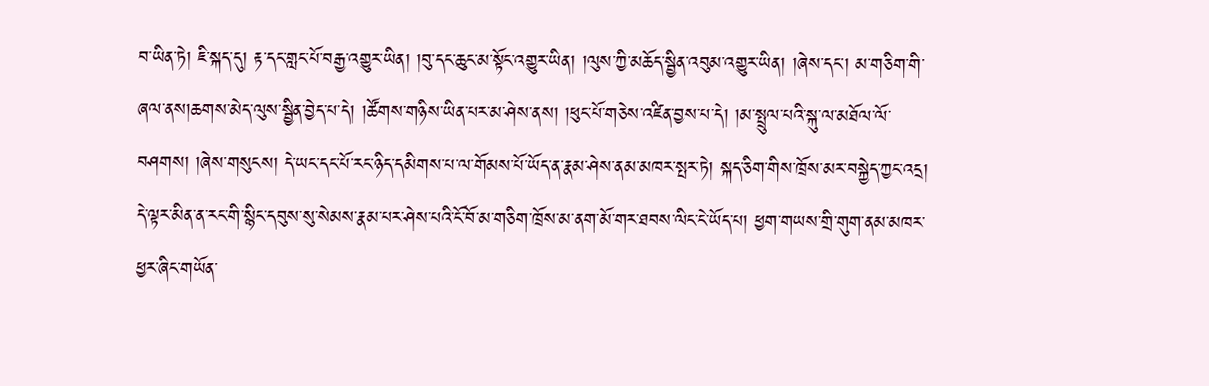བ་ཡིན་ཏེ། ཇི་སྐད་དུ། རྟ་དང་གླང་པོ་བརྒྱ་འགྱུར་ཡིན། །བུ་དང་ཆུང་མ་སྟོང་འགྱུར་ཡིན། །ལུས་ཀྱི་མཆོད་སྦྱིན་འབུམ་འགྱུར་ཡིན། །ཞེས་དང་། མ་གཅིག་གི་ཞལ་ནས།ཆགས་མེད་ལུས་སྦྱིན་བྱེད་པ་དེ། །ཚོགས་གཉིས་ཡིན་པར་མ་ཤེས་ནས། །ཕུང་པོ་གཅེས་འཛིན་བྱས་པ་དེ། །མ་སྤྲུལ་པའི་སྐུ་ལ་མཐོལ་ལོ་བཤགས། །ཞེས་གསུངས། དེ་ཡང་དང་པོ་རང་ཉིད་དམིགས་པ་ལ་གོམས་པོ་ཡོད་ན་རྣམ་ཤེས་ནམ་མཁར་སྤར་ཏེ། སྐད་ཅིག་གིས་ཁྲོས་མར་བསྐྱེད་ཀྱང་འདྲ། དེ་ལྟར་མིན་ན་རང་གི་སྙིང་དབུས་སུ་སེམས་རྣམ་པར་ཤེས་པའི་ངོ་བོ་མ་གཅིག་ཁྲོས་མ་ནག་མོ་གར་ཐབས་ལིང་ངེ་ཡོད་པ། ཕྱག་གཡས་གྲི་གུག་ནམ་མཁར་ཕྱར་ཞིང་གཡོན་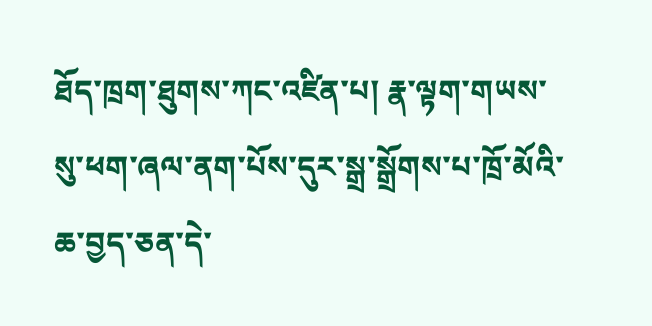ཐོད་ཁྲག་ཐུགས་ཀང་འཛིན་པ། རྣ་ལྟག་གཡས་སུ་ཕག་ཞལ་ནག་པོས་དུར་སྒྲ་སྒྲོགས་པ་ཁྲོ་མོའི་ཆ་བྱད་ཅན་དེ་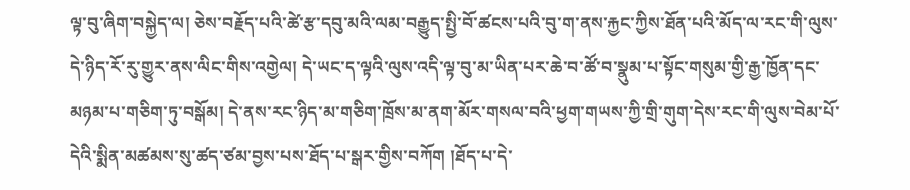ལྟ་བུ་ཞིག་བསྐྱེད་ལ། ཅེས་བརྗོད་པའི་ཚེ་རྩ་དབུ་མའི་ལམ་བརྒྱུད་སྤྱི་བོ་ཚངས་པའི་བུ་ག་ནས་རྐྱང་ཀྱིས་ཐོན་པའི་མོད་ལ་རང་གི་ལུས་དེ་ཉིད་རོ་རུ་གྱུར་ནས་ལིང་གིས་འགྱེལ། དེ་ཡང་ད་ལྟའི་ལུས་འདི་ལྟ་བུ་མ་ཡིན་པར་ཆེ་བ་ཚོ་བ་སྣུམ་པ་སྟོང་གསུམ་གྱི་རྒྱ་ཁྱོན་དང་མཉམ་པ་གཅིག་ཏུ་བསྒོམ། དེ་ནས་རང་ཉིད་མ་གཅིག་ཁྲོས་མ་ནག་མོར་གསལ་བའི་ཕྱག་གཡས་ཀྱི་གྲི་གུག་དེས་རང་གི་ལུས་བེམ་པོ་དེའི་སྨིན་མཚམས་སུ་ཚད་ཙམ་བྱས་པས་ཐོད་པ་སྒར་གྱིས་བཀོག །ཐོད་པ་དེ་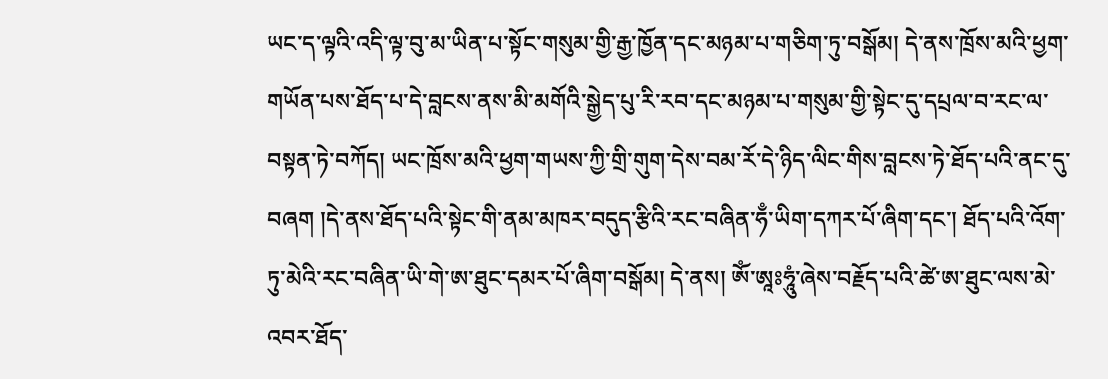ཡང་ད་ལྟའི་འདི་ལྟ་བུ་མ་ཡིན་པ་སྟོང་གསུམ་གྱི་རྒྱ་ཁྱོན་དང་མཉམ་པ་གཅིག་ཏུ་བསྒོམ། དེ་ནས་ཁྲོས་མའི་ཕྱག་གཡོན་པས་ཐོད་པ་དེ་བླངས་ནས་མི་མགོའི་སྒྱེད་པུ་རི་རབ་དང་མཉམ་པ་གསུམ་གྱི་སྟེང་དུ་དཔྲལ་བ་རང་ལ་བསྟན་ཏེ་བཀོད། ཡང་ཁྲོས་མའི་ཕྱག་གཡས་ཀྱི་གྲི་གུག་དེས་བམ་རོ་དེ་ཉིད་ལིང་གིས་བླངས་ཏེ་ཐོད་པའི་ནང་དུ་བཞག །དེ་ནས་ཐོད་པའི་སྟེང་གི་ནམ་མཁར་བདུད་རྩིའི་རང་བཞིན་ཧྃ་ཡིག་དཀར་པོ་ཞིག་དང་། ཐོད་པའི་འོག་ཏུ་མེའི་རང་བཞིན་ཡི་གེ་ཨ་ཐུང་དམར་པོ་ཞིག་བསྒོམ། དེ་ནས། ཨོཾ་ཨཱཿཧཱུཾ་ཞེས་བརྗོད་པའི་ཚེ་ཨ་ཐུང་ལས་མེ་འབར་ཐོད་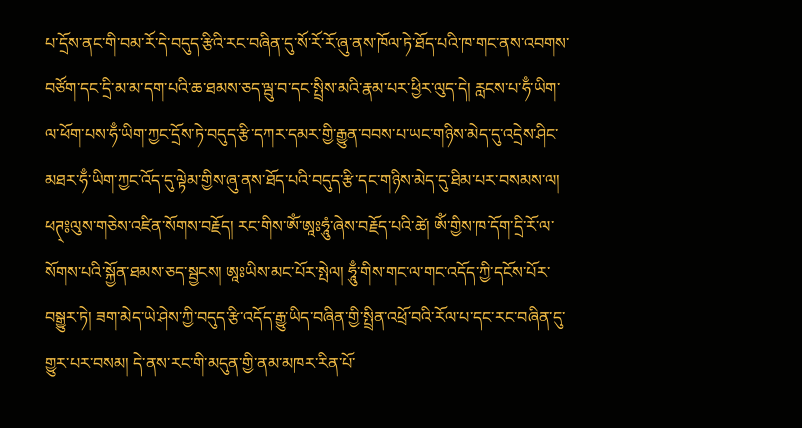པ་དྲོས་ནང་གི་བམ་རོ་དེ་བདུད་རྩིའི་རང་བཞིན་དུ་སོ་རོ་རོ་ཞུ་ནས་ཁོལ་ཏེ་ཐོད་པའི་ཁ་གང་ནས་འབགས་བཙོག་དང་དྲི་མ་མ་དག་པའི་ཆ་ཐམས་ཅད་ལྦུ་བ་དང་སྤྲིས་མའི་རྣམ་པར་ཕྱིར་ལུད་དེ། རླངས་པ་ཧྃ་ཡིག་ལ་ཕོག་པས་ཧྃ་ཡིག་ཀྱང་དྲོས་ཏེ་བདུད་རྩི་དཀར་དམར་གྱི་རྒྱུན་བབས་པ་ཡང་གཉིས་མེད་དུ་འདྲེས་ཤིང་མཐར་ཧྃ་ཡིག་ཀྱང་འོད་དུ་ལྟེམ་གྱིས་ཞུ་ནས་ཐོད་པའི་བདུད་རྩི་དང་གཉིས་མེད་དུ་ཐིམ་པར་བསམས་ལ། ཕཊ྄༔ལུས་གཅེས་འཛིན་སོགས་བརྗོད། རང་གིས་ཨོཾ་ཨཱཿཧཱུཾ་ཞེས་བརྗོད་པའི་ཚེ། ཨོཾ་གྱིས་ཁ་དོག་དྲི་རོ་ལ་སོགས་པའི་སྐྱོན་ཐམས་ཅད་སྦྱངས། ཨཱཿཡིས་མང་པོར་སྤེལ། ཧཱུྃ་གིས་གང་ལ་གང་འདོད་ཀྱི་དངོས་པོར་བསྒྱུར་ཏེ། ཟག་མེད་ཡེ་ཤེས་ཀྱི་བདུད་རྩི་འདོད་རྒྱུ་ཡིད་བཞིན་གྱི་སྤྲིན་འཕྲོ་བའི་རོལ་པ་དང་རང་བཞིན་དུ་གྱུར་པར་བསམ། དེ་ནས་རང་གི་མདུན་གྱི་ནམ་མཁར་རིན་པོ་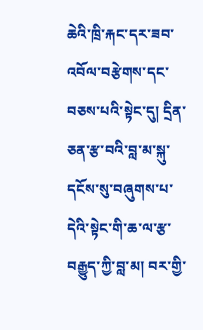ཆེའི་ཁྲི་རྐང་དར་ཟབ་འབོལ་བརྩེགས་དང་བཅས་པའི་སྟེང་དུ། དྲིན་ཅན་རྩ་བའི་བླ་མ་སྐུ་དངོས་སུ་བཞུགས་པ་དེའི་སྟེང་གི་ཆ་ལ་རྩ་བརྒྱུད་ཀྱི་བླ་མ། བར་གྱི་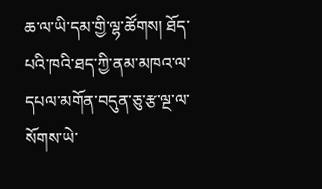ཆ་ལ་ཡི་དམ་གྱི་ལྷ་ཚོགས། ཐོད་པའི་ཁའི་ཐད་ཀྱི་ནམ་མཁའ་ལ་དཔལ་མགོན་བདུན་ཅུ་རྩ་ལྔ་ལ་སོགས་ཡེ་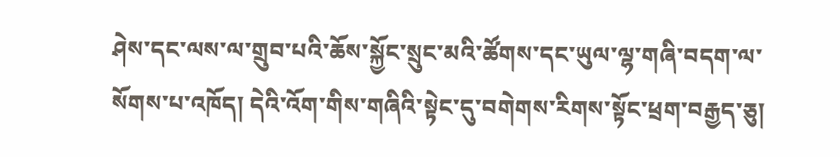ཤེས་དང་ལས་ལ་གྲུབ་པའི་ཆོས་སྐྱོང་སྲུང་མའི་ཚོགས་དང་ཡུལ་ལྷ་གཞི་བདག་ལ་སོགས་པ་འཁོད། དེའི་འོག་གིས་གཞིའི་སྟེང་དུ་བགེགས་རིགས་སྟོང་ཕྲག་བརྒྱད་ཅུ།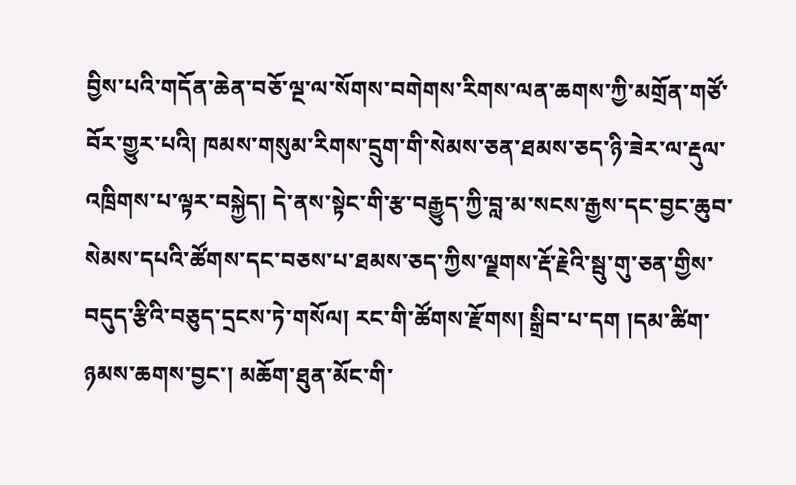བྱིས་པའི་གདོན་ཆེན་བཅོ་ལྔ་ལ་སོགས་བགེགས་རིགས་ལན་ཆགས་ཀྱི་མགྲོན་གཙོ་བོར་གྱུར་པའི། ཁམས་གསུམ་རིགས་དྲུག་གི་སེམས་ཅན་ཐམས་ཅད་ཉི་ཟེར་ལ་རྡུལ་འཁྲིགས་པ་ལྟར་བསྐྱེད། དེ་ནས་སྟེང་གི་རྩ་བརྒྱུད་ཀྱི་བླ་མ་སངས་རྒྱས་དང་བྱང་ཆུབ་སེམས་དཔའི་ཚོགས་དང་བཅས་པ་ཐམས་ཅད་ཀྱིས་ལྗགས་རྡོ་རྗེའི་སྦུ་གུ་ཅན་གྱིས་བདུད་རྩིའི་བཅུད་དྲངས་ཏེ་གསོལ། རང་གི་ཚོགས་རྫོགས། སྒྲིབ་པ་དག །དམ་ཚིག་ཉམས་ཆགས་བྱང་། མཆོག་ཐུན་མོང་གི་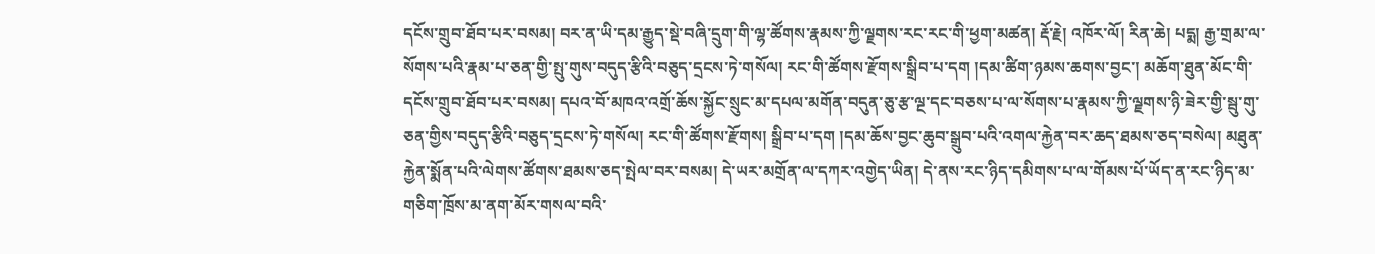དངོས་གྲུབ་ཐོབ་པར་བསམ། བར་ན་ཡི་དམ་རྒྱུད་སྡེ་བཞི་དྲུག་གི་ལྷ་ཚོགས་རྣམས་ཀྱི་ལྗགས་རང་རང་གི་ཕྱག་མཚན། རྡོ་རྗེ། འཁོར་ལོ། རིན་ཆེ། པདྨ། རྒྱ་གྲམ་ལ་སོགས་པའི་རྣམ་པ་ཅན་གྱི་སྤུ་གུས་བདུད་རྩིའི་བཅུད་དྲངས་ཏེ་གསོལ། རང་གི་ཚོགས་རྫོགས་སྒྲིབ་པ་དག །དམ་ཚིག་ཉམས་ཆགས་བྱང་། མཆོག་ཐུན་མོང་གི་དངོས་གྲུབ་ཐོབ་པར་བསམ། དཔའ་བོ་མཁའ་འགྲོ་ཆོས་སྐྱོང་སྲུང་མ་དཔལ་མགོན་བདུན་ཅུ་རྩ་ལྔ་དང་བཅས་པ་ལ་སོགས་པ་རྣམས་ཀྱི་ལྗགས་ཉི་ཟེར་གྱི་སྦུ་གུ་ཅན་གྱིས་བདུད་རྩིའི་བཅུད་དྲངས་ཏེ་གསོལ། རང་གི་ཚོགས་རྫོགས། སྒྲིབ་པ་དག །དམ་ཆོས་བྱང་ཆུབ་སྒྲུབ་པའི་འགལ་རྐྱེན་བར་ཆད་ཐམས་ཅད་བསེལ། མཐུན་རྐྱེན་སྨོན་པའི་ལེགས་ཚོགས་ཐམས་ཅད་སྤེལ་བར་བསམ། དེ་ཡར་མགྲོན་ལ་དཀར་འགྱེད་ཡིན། དེ་ནས་རང་ཉིད་དམིགས་པ་ལ་གོམས་པོ་ཡོད་ན་རང་ཉིད་མ་གཅིག་ཁྲོས་མ་ནག་མོར་གསལ་བའི་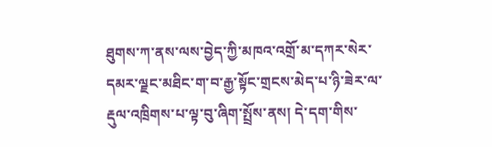ཐུགས་ཀ་ནས་ལས་བྱེད་ཀྱི་མཁའ་འགྲོ་མ་དཀར་སེར་དམར་ལྗང་མཐིང་ག་བ་རྒྱ་སྟོང་གྲངས་མེད་པ་ཉི་ཟེར་ལ་རྡུལ་འཁྲིགས་པ་ལྟ་བུ་ཞིག་སྤྲོས་ནས། དེ་དག་གིས་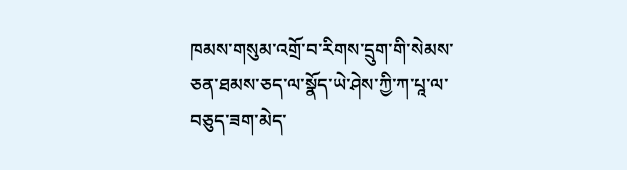ཁམས་གསུམ་འགྲོ་བ་རིགས་དྲུག་གི་སེམས་ཅན་ཐམས་ཅད་ལ་སྣོད་ཡེ་ཤེས་ཀྱི་ཀ་པཱ་ལ་བཅུད་ཟག་མེད་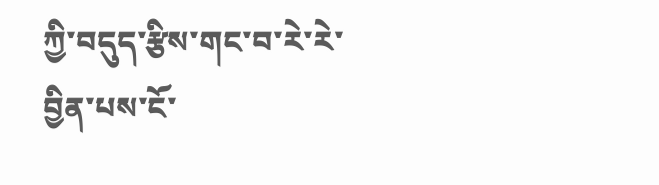ཀྱི་བདུད་རྩིས་གང་བ་རེ་རེ་བྱིན་པས་ངོ་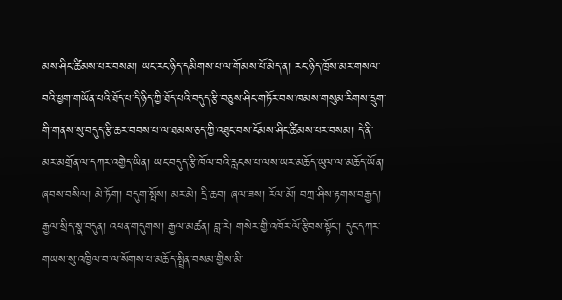མས་ཤིང་ཚིམས་པར་བསམ། ཡང་རང་ཉིད་དམིགས་པ་ལ་གོམས་པོ་མེད་ན། རང་ཉིད་ཁྲོས་མར་གསལ་བའི་ཕྱག་གཡོན་པའི་ཐོད་པ་དི་ཉིད་ཀྱི་ཐོད་པའི་བདུད་རྩི་བཅུས་ཤིང་གཏོར་བས་ཁམས་གསུམ་རིགས་དྲུག་གི་གནས་སུ་བདུད་རྩི་ཆར་བབས་པ་ལ་ཐམས་ཅད་ཀྱི་འཐུང་བས་ངོམས་ཤིང་ཚིམས་པར་བསམ། དེ་ནི་མར་མགྲོན་ལ་དཀར་འགྱེད་ཡིན། ཡང་བདུད་རྩི་ཁོལ་བའི་རླངས་པ་ལས་ཡར་མཆོད་ཡུལ་ལ་མཆོད་ཡོན། ཞབས་བསིལ། མེ་ཏོག། བདུག་སྤོས། མར་མེ། དྲི་ཆབ། ཞལ་ཟས། རོལ་མོ། བཀྲ་ཤིས་རྟགས་བརྒྱད། རྒྱལ་སྲིད་སྣ་བདུན། འཕན་གདུགས། རྒྱལ་མཚན། བླ་རེ། གསེར་གྱི་འཁོར་ལོ་རྩིབས་སྟོང་། དུང་དཀར་གཡས་སུ་འཁྱིལ་བ་ལ་སོགས་པ་མཆོད་སྤྲིན་བསམ་གྱིས་མི་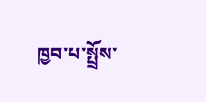ཁྱབ་པ་སྤྲོས་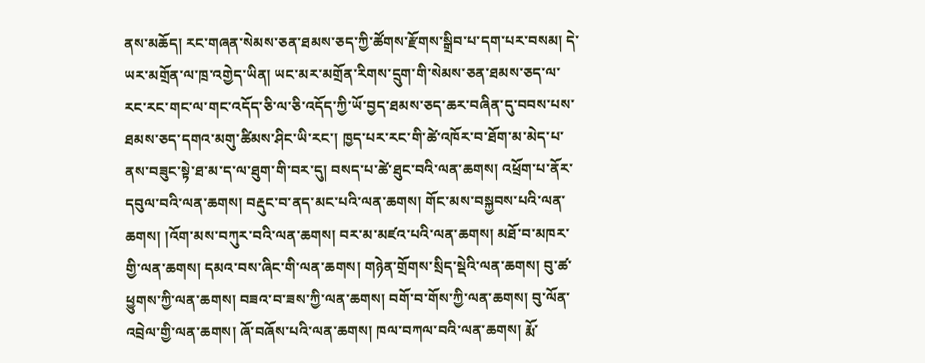ནས་མཆོད། རང་གཞན་སེམས་ཅན་ཐམས་ཅད་ཀྱི་ཚོགས་རྫོགས་སྒྲིབ་པ་དག་པར་བསམ། དེ་ཡར་མགྲོན་ལ་ཁྲ་འགྱེད་ཡིན། ཡང་མར་མགྲོན་རིགས་དྲུག་གི་སེམས་ཅན་ཐམས་ཅད་ལ་རང་རང་གང་ལ་གང་འདོད་ཅི་ལ་ཅི་འདོད་ཀྱི་ཡོ་བྱད་ཐམས་ཅད་ཆར་བཞིན་དུ་བབས་པས་ཐམས་ཅད་དགའ་མགུ་ཚིམས་ཤིང་ཡི་རང་། ཁྱད་པར་རང་གི་ཚེ་འཁོར་བ་ཐོག་མ་མེད་པ་ནས་བཟུང་སྟེ་ཐ་མ་ད་ལ་ཐུག་གི་བར་དུ། བསད་པ་ཚེ་ཐུང་བའི་ལན་ཆགས། འཕྲོག་པ་ནོར་དབུལ་བའི་ལན་ཆགས། བརྡུང་བ་ནད་མང་པའི་ལན་ཆགས། གོང་མས་བསྐྱབས་པའི་ལན་ཆགས། །འོག་མས་བཀུར་བའི་ལན་ཆགས། བར་མ་མཛའ་པའི་ལན་ཆགས། མཐོ་བ་མཁར་གྱི་ལན་ཆགས། དམའ་བས་ཞིང་གི་ལན་ཆགས། གཉེན་གྲོགས་སྲིད་སྡེའི་ལན་ཆགས། བུ་ཚ་ཕྱུགས་ཀྱི་ལན་ཆགས། བཟའ་བ་ཟས་ཀྱི་ལན་ཆགས། བགོ་བ་གོས་ཀྱི་ལན་ཆགས། བུ་ལོན་འབྲེལ་གྱི་ལན་ཆགས། ཞོ་བཞོས་པའི་ལན་ཆགས། ཁལ་བཀལ་བའི་ལན་ཆགས། རྨོ་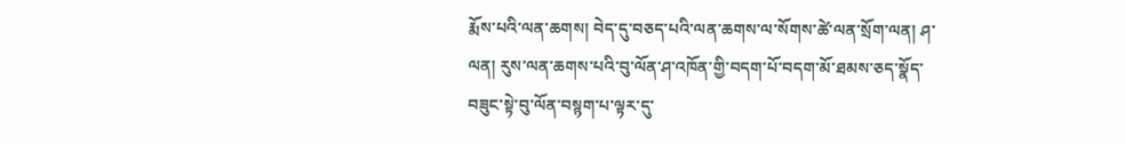རྨོས་པའི་ལན་ཆགས། བེད་དུ་བཅད་པའི་ལན་ཆགས་ལ་སོགས་ཚེ་ལན་སྲོག་ལན། ཤ་ལན། རུས་ལན་ཆགས་པའི་བུ་ལོན་ཤ་འཁོན་གྱི་བདག་པོ་བདག་མོ་ཐམས་ཅད་སྣོད་བཟུང་སྟེ་བུ་ལོན་བསྙག་པ་ལྟར་དུ་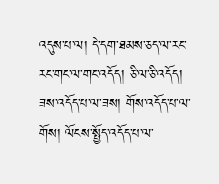འདུས་པ་ལ། དེ་དག་ཐམས་ཅད་ལ་རང་རང་གང་ལ་གང་འདོད། ཅི་ལ་ཅི་འདོད། ཟས་འདོད་པ་ལ་ཟས། གོས་འདོད་པ་ལ་གོས། ལོངས་སྤྱོད་འདོད་པ་ལ་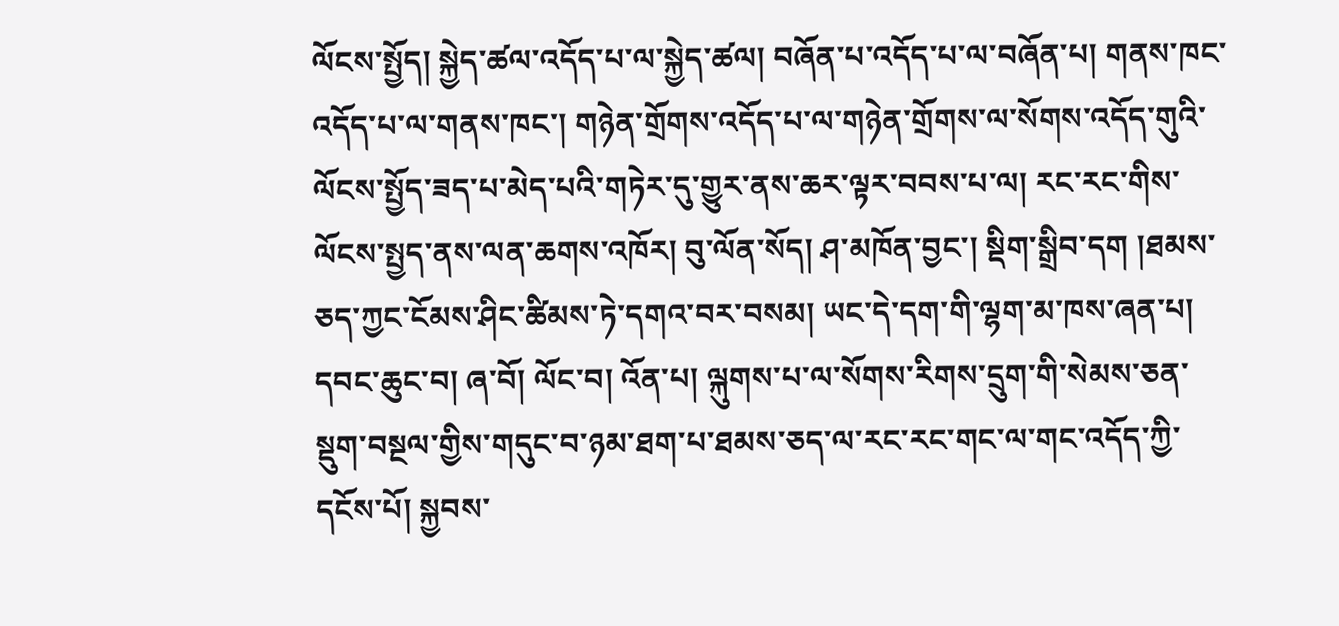ལོངས་སྤྱོད། སྐྱེད་ཚལ་འདོད་པ་ལ་སྐྱེད་ཚལ། བཞོན་པ་འདོད་པ་ལ་བཞོན་པ། གནས་ཁང་འདོད་པ་ལ་གནས་ཁང་། གཉེན་གྲོགས་འདོད་པ་ལ་གཉེན་གྲོགས་ལ་སོགས་འདོད་གུའི་ལོངས་སྤྱོད་ཟད་པ་མེད་པའི་གཏེར་དུ་གྱུར་ནས་ཆར་ལྟར་བབས་པ་ལ། རང་རང་གིས་ལོངས་སྤྱད་ནས་ལན་ཆགས་འཁོར། བུ་ལོན་སོད། ཤ་མཁོན་བྱང་། སྡིག་སྒྲིབ་དག །ཐམས་ཅད་ཀྱང་ངོམས་ཤིང་ཚིམས་ཏེ་དགའ་བར་བསམ། ཡང་དེ་དག་གི་ལྷག་མ་ཁས་ཞན་པ། དབང་ཆུང་བ། ཞ་བོ། ལོང་བ། འོན་པ། ལྐུགས་པ་ལ་སོགས་རིགས་དྲུག་གི་སེམས་ཅན་སྡུག་བསྔལ་གྱིས་གདུང་བ་ཉམ་ཐག་པ་ཐམས་ཅད་ལ་རང་རང་གང་ལ་གང་འདོད་ཀྱི་དངོས་པོ། སྐྱབས་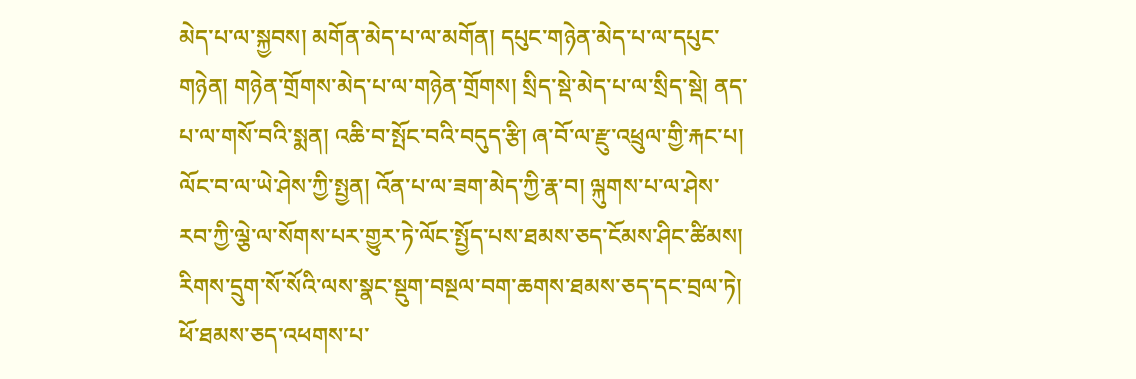མེད་པ་ལ་སྐྱབས། མགོན་མེད་པ་ལ་མགོན། དཔུང་གཉེན་མེད་པ་ལ་དཔུང་གཉེན། གཉེན་གྲོགས་མེད་པ་ལ་གཉེན་གྲོགས། སྲིད་སྡེ་མེད་པ་ལ་སྲིད་སྡེ། ནད་པ་ལ་གསོ་བའི་སྨན། འཆི་བ་སྤོང་བའི་བདུད་རྩི། ཞ་བོ་ལ་རྫུ་འཕྲུལ་གྱི་རྐང་པ། ལོང་བ་ལ་ཡེ་ཤེས་ཀྱི་སྤྱན། འོན་པ་ལ་ཟག་མེད་ཀྱི་རྣ་བ། ལྐུགས་པ་ལ་ཤེས་རབ་ཀྱི་ལྕེ་ལ་སོགས་པར་གྱུར་ཏེ་ལོང་སྤྱོད་པས་ཐམས་ཅད་ངོམས་ཤིང་ཚིམས། རིགས་དྲུག་སོ་སོའི་ལས་སྣང་སྡུག་བསྔལ་བག་ཆགས་ཐམས་ཅད་དང་བྲལ་ཏེ། ཕོ་ཐམས་ཅད་འཕགས་པ་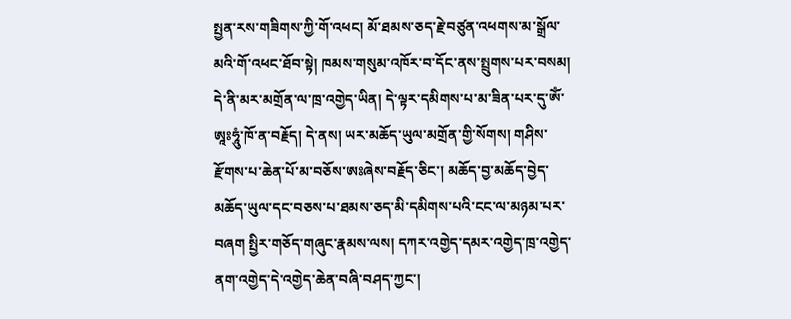སྤྱན་རས་གཟིགས་ཀྱི་གོ་འཕང། མོ་ཐམས་ཅད་རྗེ་བཙུན་འཕགས་མ་སྒྲོལ་མའི་གོ་འཕང་ཐོབ་སྟེ། ཁམས་གསུམ་འཁོར་བ་དོང་ནས་སྤྲུགས་པར་བསམ། དེ་ནི་མར་མགྲོན་ལ་ཁྲ་འགྱེད་ཡིན། དེ་ལྟར་དམིགས་པ་མ་ཟིན་པར་དུ་ཨོཾ་ཨཱཿཧཱུཾ་ཁོ་ན་བརྗོད། དེ་ནས། ཡར་མཆོད་ཡུལ་མགྲོན་གྱི་སོགས། གཤིས་རྫོགས་པ་ཆེན་པོ་མ་བཅོས་ཨཿཞེས་བརྗོད་ཅིང་། མཆོད་བྱ་མཆོད་བྱེད་མཆོད་ཡུལ་དང་བཅས་པ་ཐམས་ཅད་མི་དམིགས་པའི་ངང་ལ་མཉམ་པར་བཞག སྤྱིར་གཅོད་གཞུང་རྣམས་ལས། དཀར་འགྱེད་དམར་འགྱེད་ཁྲ་འགྱེད་ནག་འགྱེད་དེ་འགྱེད་ཆེན་བཞི་བཤད་ཀྱང་།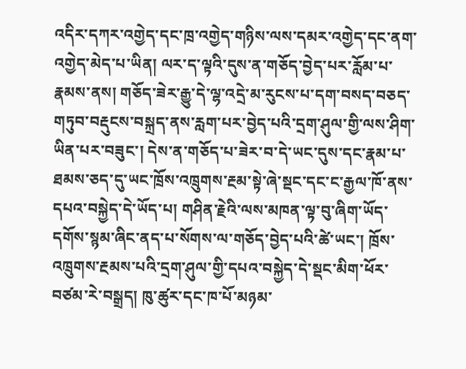འདིར་དཀར་འགྱེད་དང་ཁྲ་འགྱེད་གཉིས་ལས་དམར་འགྱེད་དང་ནག་འགྱེད་མེད་པ་ཡིན། ལར་ད་ལྟའི་དུས་ན་གཅོད་བྱེད་པར་རློམ་པ་རྣམས་ནས། གཅོད་ཟེར་རྒྱུ་དེ་ལྷ་འདྲེ་མ་རུངས་པ་དག་བསད་བཅད་གཏུབ་བརྡུངས་བསྐྲད་ནས་རླག་པར་བྱེད་པའི་དྲག་ཤུལ་གྱི་ལས་ཤིག་ཡིན་པར་བཟུང་། དེས་ན་གཅོད་པ་ཟེར་བ་དེ་ཡང་དུས་དང་རྣམ་པ་ཐམས་ཅད་དུ་ཡང་ཁྲོས་འཁྲུགས་རྔམ་སྟེ་ཞེ་སྡང་དང་ང་རྒྱལ་ཁོ་ནས་དཔའ་བསྐྱེད་དེ་ཡོད་པ། གཤིན་རྗེའི་ལས་མཁན་ལྟ་བུ་ཞིག་ཡོད་དགོས་སྙམ་ཞིང་ནད་པ་སོགས་ལ་གཅོད་བྱེད་པའི་ཚེ་ཡང་། ཁྲོས་འཁྲུགས་རྔམས་པའི་དྲག་ཤུལ་གྱི་དཔའ་བསྐྱེད་དེ་སྡང་མིག་ཕོར་བཙམ་རེ་བསྒྲད། ཁུ་ཚུར་དང་ཁ་པོ་མཉམ་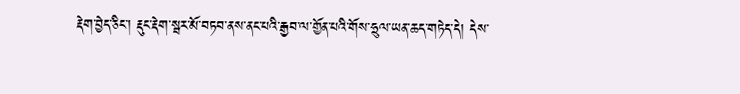རྡེག་བྱེད་ཅིང་། རྡུང་རྡེག་སྦར་མོ་བཏབ་ནས་ནང་པའི་རྒྱབ་ལ་གྱོན་པའི་གོས་ཧྲུལ་ཡན་ཆད་གཏེད་དེ། དེས་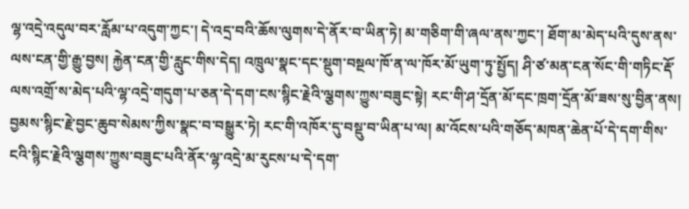ལྷ་འདྲེ་འདུལ་བར་རློམ་པ་འདུག་ཀྱང་། དེ་འདྲ་བའི་ཆོས་ལུགས་དེ་ནོར་བ་ཡིན་ཏེ། མ་གཅིག་གི་ཞལ་ནས་ཀྱང་། ཐོག་མ་མེད་པའི་དུས་ནས་ལས་ངན་གྱི་རྒྱུ་བྱས། རྐྱེན་ངན་གྱི་རླུང་གིས་དེད། འཁྲུལ་སྣང་དང་སྡུག་བསྔལ་ཁོ་ན་ལ་ཁོར་མོ་ཡུག་ཏུ་སྤྱོད། ཤི་ཙ་མན་ངན་སོང་གི་གཏིང་རྡོ་ལས་འགྲོ་ས་མེད་པའི་ལྷ་འདྲེ་གདུག་པ་ཅན་དེ་དག་ངས་སྙིང་རྗེའི་ལྕགས་ཀྱུས་བཟུང་སྟེ། རང་གི་ཤ་དྲོན་མོ་དང་ཁྲག་དྲོན་མོ་ཟས་སུ་བྱིན་ནས། བྱམས་སྙིང་རྗེ་བྱང་ཆུབ་སེམས་ཀྱིས་སྣང་བ་བསྒྱུར་ཏེ། རང་གི་འཁོར་དུ་བསྡུ་བ་ཡིན་པ་ལ། མ་འོངས་པའི་གཅོད་མཁན་ཆེན་པོ་དེ་དག་གིས་ངའི་སྙིང་རྗེའི་ལྕགས་ཀྱུས་བཟུང་པའི་ནོར་ལྷ་འདྲེ་མ་རུངས་པ་དེ་དག་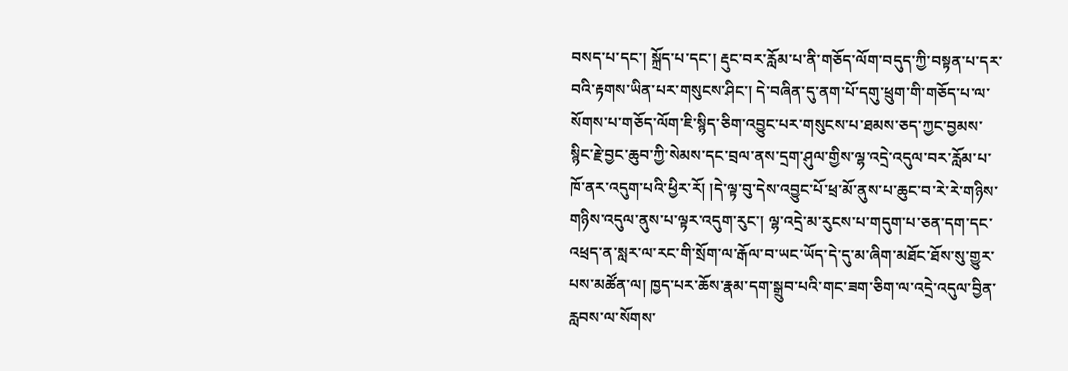བསད་པ་དང་། སྐྲོད་པ་དང་། རྡུང་བར་རློམ་པ་ནི་གཅོད་ལོག་བདུད་ཀྱི་བསྟན་པ་དར་བའི་རྟགས་ཡིན་པར་གསུངས་ཤིང་། དེ་བཞིན་དུ་ནག་པོ་དགུ་ཕྲུག་གི་གཅོད་པ་ལ་སོགས་པ་གཅོད་ལོག་ཇི་སྙིད་ཅིག་འབྱུང་པར་གསུངས་པ་ཐམས་ཅད་ཀྱང་བྱམས་སྙིང་རྗེ་བྱང་ཆུབ་ཀྱི་སེམས་དང་བྲལ་ནས་དྲག་ཤུལ་གྱིས་ལྷ་འདྲེ་འདུལ་བར་རློམ་པ་ཁོ་ནར་འདུག་པའི་ཕྱིར་རོ། །དེ་ལྟ་བུ་དེས་འབྱུང་པོ་ཕྲ་མོ་ནུས་པ་ཆུང་བ་རེ་རེ་གཉིས་གཉིས་འདུལ་ནུས་པ་ལྟར་འདུག་རུང་། ལྷ་འདྲེ་མ་རུངས་པ་གདུག་པ་ཅན་དག་དང་འཕྲད་ན་སླར་ལ་རང་གི་སྲོག་ལ་རྒོལ་བ་ཡང་ཡོད་དེ་དུ་མ་ཞིག་མཐོང་ཐོས་སུ་གྱུར་པས་མཚོན་ལ། ཁྱད་པར་ཆོས་རྣམ་དག་སྒྲུབ་པའི་གང་ཟག་ཅིག་ལ་འདྲེ་འདུལ་བྱིན་རླབས་ལ་སོགས་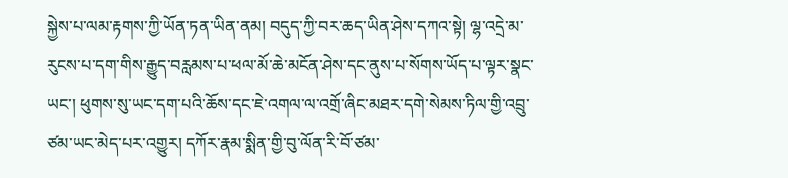སྐྱེས་པ་ལམ་རྟགས་ཀྱི་ཡོན་ཏན་ཡིན་ནམ། བདུད་ཀྱི་བར་ཆད་ཡིན་ཤེས་དཀའ་སྟེ། ལྷ་འདྲེ་མ་རུངས་པ་དག་གིས་རྒྱུད་བརླམས་པ་ཕལ་མོ་ཆེ་མངོན་ཤེས་དང་ནུས་པ་སོགས་ཡོད་པ་ལྟར་སྣང་ཡང་། ཕུགས་སུ་ཡང་དག་པའི་ཆོས་དང་ཇེ་འགལ་ལ་འགྲོ་ཞིང་མཐར་དགེ་སེམས་ཏིལ་གྱི་འབྲུ་ཙམ་ཡང་མེད་པར་འགྱུར། དཀོར་རྣམ་སྨིན་གྱི་བུ་ལོན་རི་བོ་ཙམ་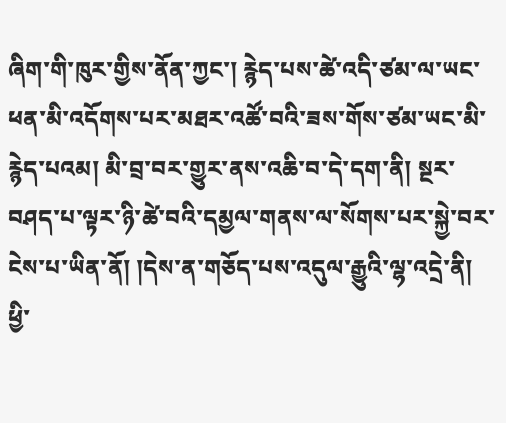ཞིག་གི་ཁུར་གྱིས་ནོན་ཀྱང་། རྙེད་པས་ཚེ་འདི་ཙམ་ལ་ཡང་ཕན་མི་འདོགས་པར་མཐར་འཚོ་བའི་ཟས་གོས་ཙམ་ཡང་མི་རྙེད་པའམ། མི་བྲ་བར་གྱུར་ནས་འཆི་བ་དེ་དག་ནི། སྔར་བཤད་པ་ལྟར་ཉི་ཚེ་བའི་དམྱལ་གནས་ལ་སོགས་པར་སྐྱེ་བར་ངེས་པ་ཡིན་ནོ། །དེས་ན་གཅོད་པས་འདུལ་རྒྱུའི་ལྷ་འདྲེ་ནི། ཕྱི་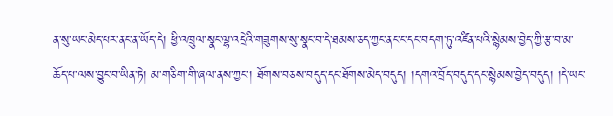ན་སུ་ཡང་མེད་པར་ནང་ན་ཡོད་དེ། ཕྱི་འཁྲུལ་སྣང་ལྷ་འདྲེའི་གཟུགས་སུ་སྣང་བ་དེ་ཐམས་ཅད་ཀྱང་ནང་ང་དང་བདག་ཏུ་འཛིན་པའི་སྙེམས་བྱེད་ཀྱི་རྩ་བ་མ་ཆོད་པ་ལས་བྱུང་བ་ཡིན་ཏེ། མ་གཅིག་གི་ཞལ་ནས་ཀྱང་། ཐོགས་བཅས་བདུད་དང་ཐོགས་མེད་བདུད། །དགའ་བྲོད་བདུད་དང་སྙེམས་བྱེད་བདུད། །དེ་ཡང་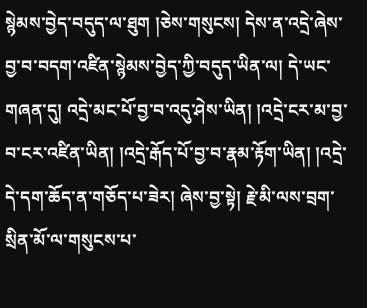སྙེམས་བྱེད་བདུད་ལ་ཐུག །ཅེས་གསུངས། དེས་ན་འདྲེ་ཞེས་བྱ་བ་བདག་འཛིན་སྙེམས་བྱེད་ཀྱི་བདུད་ཡིན་ལ། དེ་ཡང་གཞན་དུ། འདྲེ་མང་པོ་བྱ་བ་འདུ་ཤེས་ཡིན། །འདྲེ་ངར་མ་བྱ་བ་ངར་འཛིན་ཡིན། །འདྲེ་རྒོད་པོ་བྱ་བ་རྣམ་རྟོག་ཡིན། །འདྲེ་དེ་དག་ཆོད་ན་གཅོད་པ་ཟེར། ཞེས་བྱ་སྟེ། རྗེ་མི་ལས་བྲག་སྲིན་མོ་ལ་གསུངས་པ་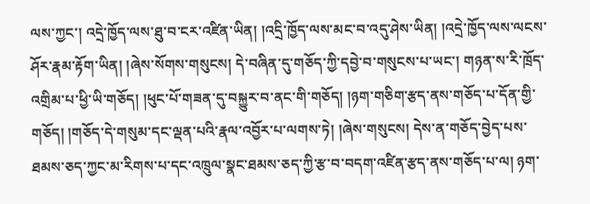ལས་ཀྱང་། འདྲེ་ཁྱོད་ལས་ཐུ་བ་ངར་འཛིན་ཡིན། །འདྲི་ཁྱོད་ལས་མང་བ་འདུ་ཤེས་ཡིན། །འདྲེ་ཁྱོད་ལས་ལངས་ཤོར་རྣམ་རྟོག་ཡིན། །ཞེས་སོགས་གསུངས། དེ་བཞིན་དུ་གཅོད་ཀྱི་དབྱེ་བ་གསུངས་པ་ཡང་། གཉན་ས་རི་ཁྲོད་འགྲིམ་པ་ཕྱི་ཡི་གཅོད། །ཕུང་པོ་གཟན་དུ་བསྐྱུར་བ་ནང་གི་གཅོད། །ཉག་གཅིག་རྩད་ནས་གཅོད་པ་དོན་གྱི་གཅོད། །གཅོད་དེ་གསུམ་དང་ལྡན་པའི་རྣལ་འབྱོར་པ་ལགས་ཏེ། །ཞེས་གསུངས། དེས་ན་གཅོད་བྱེད་པས་ཐམས་ཅད་ཀྱང་མ་རིགས་པ་དང་འཁྲུལ་སྣང་ཐམས་ཅད་ཀྱི་རྩ་བ་བདག་འཛིན་རྩད་ནས་གཅོད་པ་ལ། ཉག་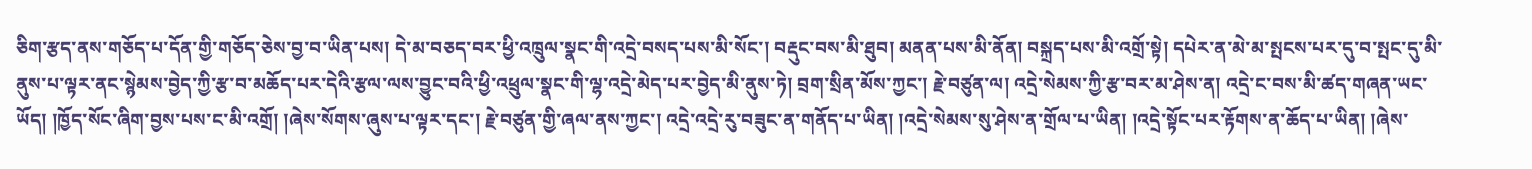ཅིག་རྩད་ནས་གཅོད་པ་དོན་གྱི་གཅོད་ཅེས་བྱ་བ་ཡིན་པས། དེ་མ་བཅད་བར་ཕྱི་འཁྲུལ་སྣང་གི་འདྲེ་བསད་པས་མི་སོང་། བརྡུང་བས་མི་ཐུབ། མནན་པས་མི་ནོན། བསྐྲད་པས་མི་འགྲོ་སྟེ། དཔེར་ན་མེ་མ་སྤངས་པར་དུ་བ་སྤང་དུ་མི་ནུས་པ་ལྟར་ནང་སྙེམས་བྱེད་ཀྱི་རྩ་བ་མཆོད་པར་དེའི་རྩལ་ལས་བྱུང་བའི་ཕྱི་འཕྲུལ་སྣང་གི་ལྷ་འདྲེ་མེད་པར་བྱེད་མི་ནུས་ཏེ། བྲག་སྲིན་མོས་ཀྱང་། རྗེ་བཙུན་ལ། འདྲེ་སེམས་ཀྱི་རྩ་བར་མ་ཤེས་ན། འདྲེ་ང་བས་མི་ཚད་གཞན་ཡང་ཡོད། །ཁྱོད་སོང་ཞིག་བྱས་པས་ང་མི་འགྲོ། །ཞེས་སོགས་ཞུས་པ་ལྟར་དང་། རྗེ་བཙུན་གྱི་ཞལ་ནས་ཀྱང་། འདྲེ་འདྲེ་རུ་བཟུང་ན་གནོད་པ་ཡིན། །འདྲེ་སེམས་སུ་ཤེས་ན་གྲོལ་པ་ཡིན། །འདྲེ་སྟོང་པར་རྟོགས་ན་ཆོད་པ་ཡིན། །ཞེས་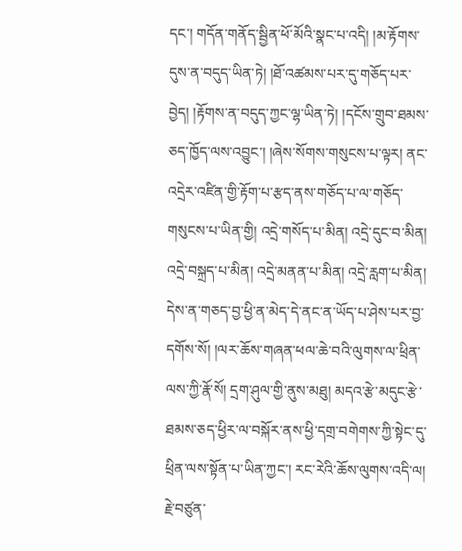དང་། གདོན་གནོད་སྦྱིན་ཕོ་མོའི་སྣང་པ་འདི། །མ་རྟོགས་དུས་ན་བདུད་ཡིན་ཏེ། །ཐོ་འཚམས་པར་དུ་གཅོད་པར་བྱེད། །རྟོགས་ན་བདུད་ཀྱང་ལྷ་ཡིན་ཏེ། །དངོས་གྲུབ་ཐམས་ཅད་ཁྱོད་ལས་འབྱུང་། །ཞེས་སོགས་གསུངས་པ་ལྟར། ནང་འདྲེར་འཛིན་གྱི་རྟོག་པ་རྩད་ནས་གཅོད་པ་ལ་གཅོད་གསུངས་པ་ཡིན་གྱི། འདྲེ་གསོད་པ་མིན། འདྲེ་དུང་བ་མིན། འདྲེ་བསྐྲད་པ་མིན། འདྲེ་མནན་པ་མིན། འདྲེ་རླག་པ་མིན། དེས་ན་གཅད་བྱ་ཕྱི་ན་མེད་དེ་ནང་ན་ཡོད་པ་ཤེས་པར་བྱ་དགོས་སོ། །ལར་ཆོས་གཞན་ཕལ་ཆེ་བའི་ལུགས་ལ་ཕྲིན་ལས་ཀྱི་རྣོ་སོ། དྲག་ཤུལ་གྱི་ནུས་མཐུ། མདའ་རྩེ་མདུང་རྩེ་ཐམས་ཅད་ཕྱིར་ལ་བསྐོར་ནས་ཕྱི་དགྲ་བགེགས་ཀྱི་སྟེང་དུ་ཕྲིན་ལས་སྟོན་པ་ཡིན་ཀྱང་། རང་རེའི་ཆོས་ལུགས་འདི་ལ། རྗེ་བཙུན་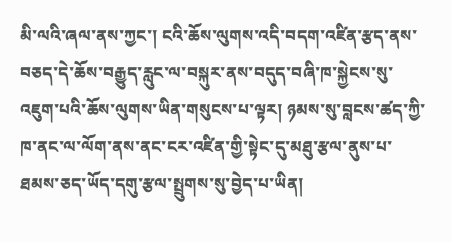མི་ལའི་ཞལ་ནས་ཀྱང་། ངའི་ཆོས་ལུགས་འདི་བདག་འཛིན་རྩད་ནས་བཅད་དེ་ཆོས་བརྒྱུད་རླུང་ལ་བསྐུར་ནས་བདུད་བཞི་ཁ་སྐྱེངས་སུ་འཇུག་པའི་ཆོས་ལུགས་ཡིན་གསུངས་པ་ལྟར། ཉམས་སུ་བླངས་ཚད་ཀྱི་ཁ་ནང་ལ་ལོག་ནས་ནང་ངར་འཛིན་གྱི་སྟེང་དུ་མཐུ་རྩལ་ནུས་པ་ཐམས་ཅད་ཡོད་དགུ་རྩལ་སྤྲུགས་སུ་བྱེད་པ་ཡིན།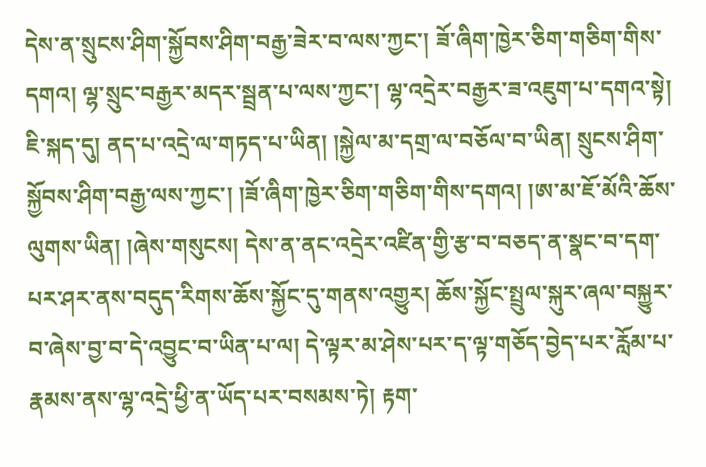དེས་ན་སྲུངས་ཤིག་སྐྱོབས་ཤིག་བརྒྱ་ཟེར་བ་ལས་ཀྱང་། ཟོ་ཞིག་ཁྱེར་ཅིག་གཅིག་གིས་དགའ། ལྷ་སྲུང་བརྒྱར་མདར་སྦྲན་པ་ལས་ཀྱང་། ལྷ་འདྲེར་བརྒྱར་ཟ་འཇུག་པ་དགའ་སྟེ། ཇི་སྐད་དུ། ནད་པ་འདྲེ་ལ་གཏད་པ་ཡིན། །སྐྱེལ་མ་དགྲ་ལ་བཅོལ་བ་ཡིན། སྲུངས་ཤིག་སྐྱོབས་ཤིག་བརྒྱ་ལས་ཀྱང་། །ཟོ་ཞིག་ཁྱེར་ཅིག་གཅིག་གིས་དགའ། །ཨ་མ་ཇོ་མོའི་ཆོས་ལུགས་ཡིན། །ཞེས་གསུངས། དེས་ན་ནང་འདྲེར་འཛིན་གྱི་རྩ་བ་བཅད་ན་སྣང་བ་དག་པར་ཤར་ནས་བདུད་རིགས་ཆོས་སྐྱོང་དུ་གནས་འགྱུར། ཆོས་སྐྱོང་སྤྲུལ་སྐུར་ཞལ་བསྐྱུར་བ་ཞེས་བྱ་བ་དེ་འབྱུང་བ་ཡིན་པ་ལ། དེ་ལྟར་མ་ཤེས་པར་ད་ལྟ་གཅོད་བྱེད་པར་རློམ་པ་རྣམས་ནས་ལྷ་འདྲེ་ཕྱི་ན་ཡོད་པར་བསམས་ཏེ། རྟག་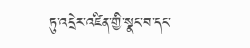ཏུ་འདྲེར་འཛིན་གྱི་སྣང་བ་དང་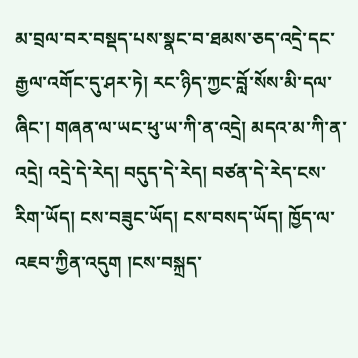མ་བྲལ་བར་བསྡད་པས་སྣང་བ་ཐམས་ཅད་འདྲེ་དང་རྒྱལ་འགོང་དུ་ཤར་ཏེ། རང་ཉིད་ཀྱང་བློ་སོས་མི་དལ་ཞིང་། གཞན་ལ་ཡང་ཕུ་ཡ་ཀི་ན་འདྲེ། མདའ་མ་ཀི་ན་འདྲེ། འདྲེ་དེ་རེད། བདུད་དེ་རེད། བཙན་དེ་རེད་ངས་རིག་ཡོད། ངས་བཟུང་ཡོད། ངས་བསད་ཡོད། ཁྱོད་ལ་འཇབ་ཀྱིན་འདུག །ངས་བསྐྲད་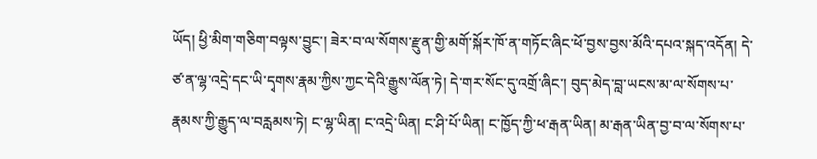ཡོད། ཕྱི་མིག་གཅིག་བལྟས་བྱུང་། ཟེར་བ་ལ་སོགས་རྫུན་གྱི་མགོ་སྐོར་ཁོ་ན་གཏོང་ཞིང་ཕོ་བྱས་བྱས་མོའི་དཔའ་སྐད་འདོན། དེ་ཙ་ན་ལྷ་འདྲེ་དང་ཡི་དྭགས་རྣམ་ཀྱིས་ཀྱང་དེའི་རྒྱུས་ལོན་ཏེ། དེ་གར་སོང་དུ་འགྲོ་ཞིང་། བུད་མེད་བླ་ཡངས་མ་ལ་སོགས་པ་རྣམས་ཀྱི་རྒྱུད་ལ་བརླམས་ཏེ། ང་ལྷ་ཡིན། ང་འདྲེ་ཡིན། ང་ཤི་པོ་ཡིན། ང་ཁྱོད་ཀྱི་ཕ་རྒན་ཡིན། མ་རྒན་ཡིན་བྱ་བ་ལ་སོགས་པ་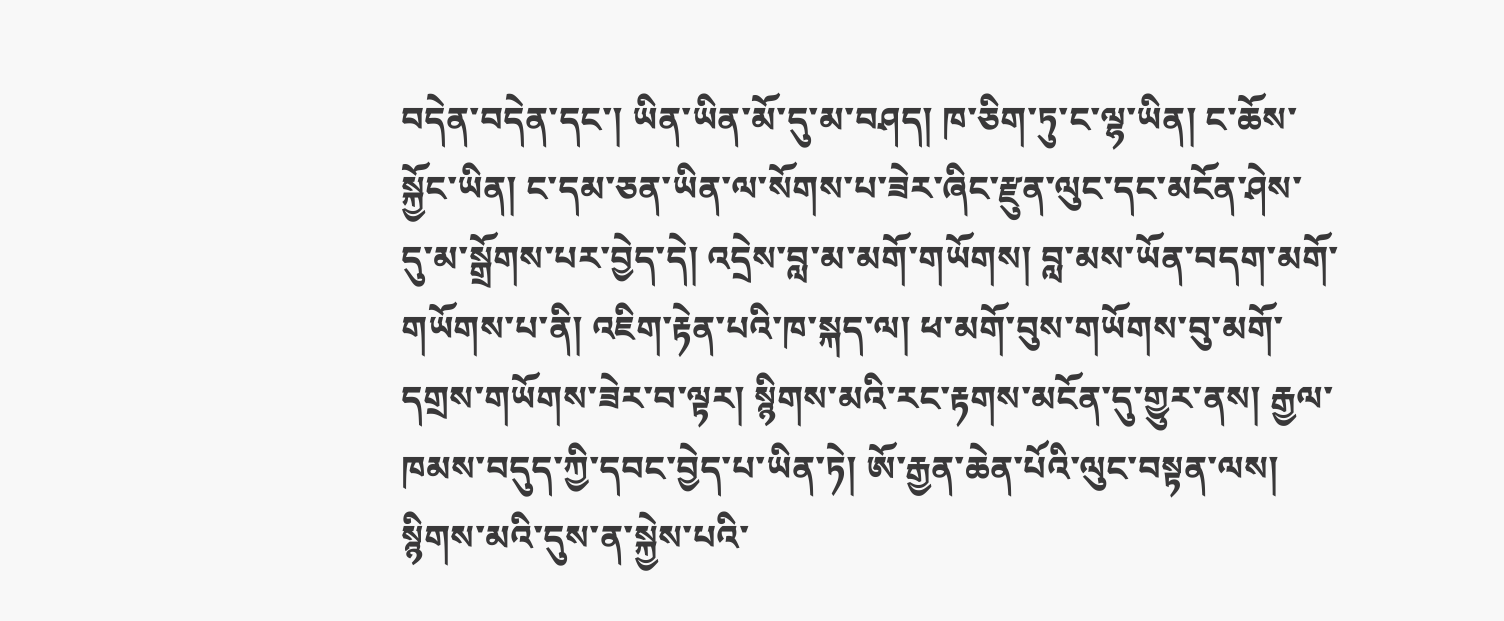བདེན་བདེན་དང་། ཡིན་ཡིན་མོ་དུ་མ་བཤད། ཁ་ཅིག་ཏུ་ང་ལྷ་ཡིན། ང་ཆོས་སྐྱོང་ཡིན། ང་དམ་ཅན་ཡིན་ལ་སོགས་པ་ཟེར་ཞིང་རྫུན་ལུང་དང་མངོན་ཤེས་དུ་མ་སྒྲོགས་པར་བྱེད་དེ། འདྲེས་བླ་མ་མགོ་གཡོགས། བླ་མས་ཡོན་བདག་མགོ་གཡོགས་པ་ནི། འཇིག་རྟེན་པའི་ཁ་སྐད་ལ། ཕ་མགོ་བུས་གཡོགས་བུ་མགོ་དགྲས་གཡོགས་ཟེར་བ་ལྟར། སྙིགས་མའི་རང་རྟགས་མངོན་དུ་གྱུར་ནས། རྒྱལ་ཁམས་བདུད་ཀྱི་དབང་བྱེད་པ་ཡིན་ཏེ། ཨོ་རྒྱན་ཆེན་པོའི་ལུང་བསྟན་ལས། སྙིགས་མའི་དུས་ན་སྐྱེས་པའི་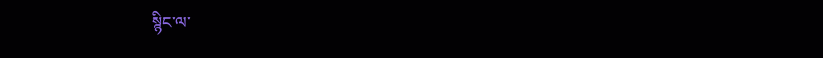སྙིང་ལ་